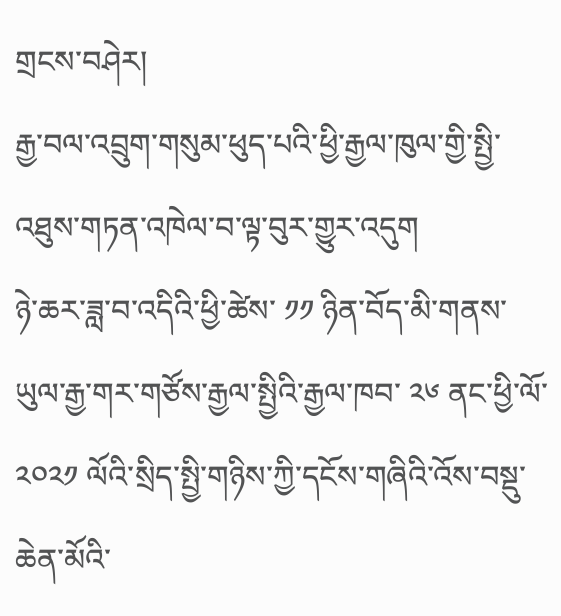གྲངས་བཤེར།
རྒྱ་བལ་འབྲུག་གསུམ་ཕུད་པའི་ཕྱི་རྒྱལ་ཁུལ་གྱི་སྤྱི་འཐུས་གཏན་འཁེལ་བ་ལྟ་བུར་གྱུར་འདུག
ཉེ་ཆར་ཟླ་བ་འདིའི་ཕྱི་ཚེས་ ༡༡ ཉིན་བོད་མི་གནས་ཡུལ་རྒྱ་གར་གཙོས་རྒྱལ་སྤྱིའི་རྒྱལ་ཁབ་ ༢༦ ནང་ཕྱི་ལོ་ ༢༠༢༡ ལོའི་སྲིད་སྤྱི་གཉིས་ཀྱི་དངོས་གཞིའི་འོས་བསྡུ་ཆེན་མོའི་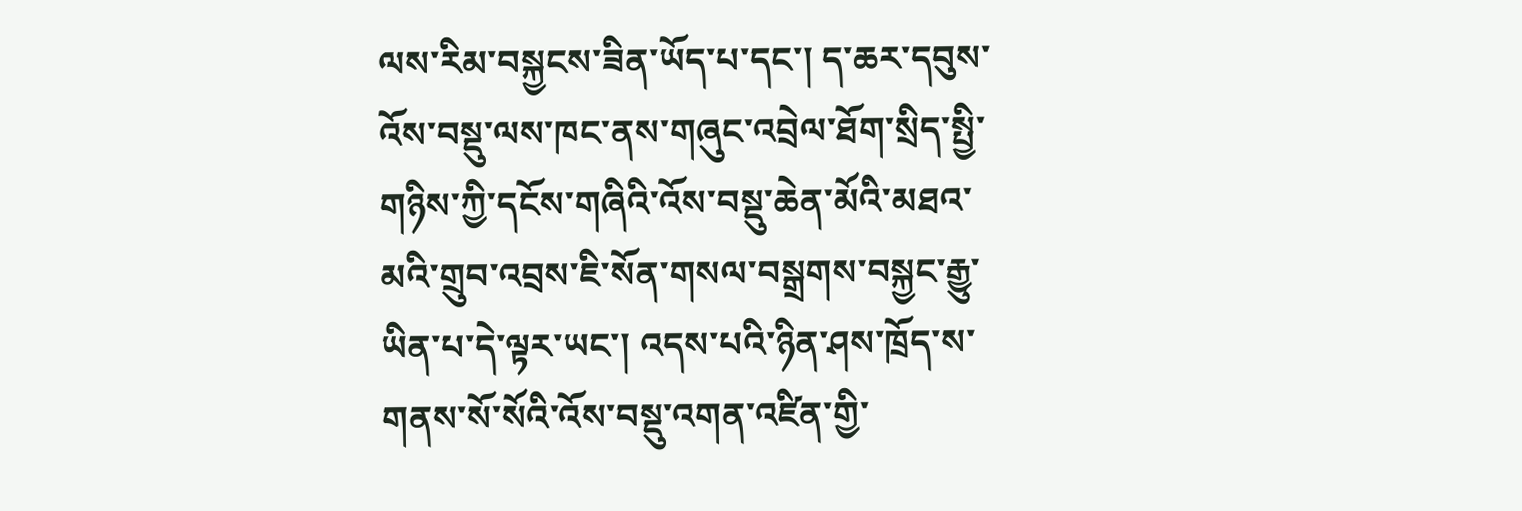ལས་རིམ་བསྐྱངས་ཟིན་ཡོད་པ་དང་། ད་ཆར་དབུས་འོས་བསྡུ་ལས་ཁང་ནས་གཞུང་འབྲེལ་ཐོག་སྲིད་སྤྱི་གཉིས་ཀྱི་དངོས་གཞིའི་འོས་བསྡུ་ཆེན་མོའི་མཐའ་མའི་གྲུབ་འབྲས་ཇི་སོན་གསལ་བསྒྲགས་བསྐྱང་རྒྱུ་ཡིན་པ་དེ་ལྟར་ཡང་། འདས་པའི་ཉིན་ཤས་ཁྲོད་ས་གནས་སོ་སོའི་འོས་བསྡུ་འགན་འཛིན་གྱི་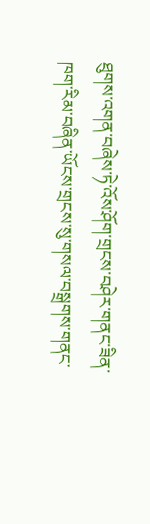ཐུགས་འགན་བཞེས་ཏེ་འོས་ཤོག་གྲངས་བཤེར་གནང་ཟིན་ཁག་རིམ་བཞིན་ཡོངས་གྲངས་སུ་གསལ་བསྒྲགས་གནང་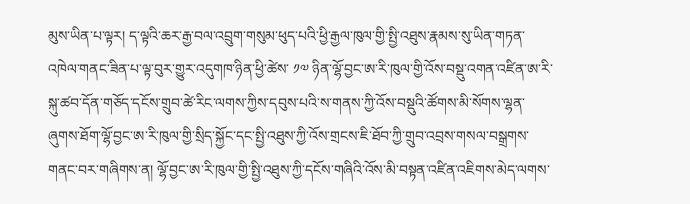མུས་ཡིན་པ་ལྟར། ད་ལྟའི་ཆར་རྒྱ་བལ་འབྲུག་གསུམ་ཕུད་པའི་ཕྱི་རྒྱལ་ཁུལ་གྱི་སྤྱི་འཐུས་རྣམས་སུ་ཡིན་གཏན་འཁེལ་གནང་ཟིན་པ་ལྟ་བུར་གྱུར་འདུགཁ་ཉིན་ཕྱི་ཚེས་ ༡༧ ཉིན་ལྷོ་བྱང་ཨ་རི་ཁུལ་གྱི་འོས་བསྡུ་འགན་འཛིན་ཨ་རི་སྐུ་ཚབ་དོན་གཅོད་དངོས་གྲུབ་ཚེ་རིང་ལགས་ཀྱིས་དབུས་པའི་ས་གནས་ཀྱི་འོས་བསྡུའི་ཚོགས་མི་སོགས་ལྷན་ཞུགས་ཐོག་ལྷོ་བྱང་ཨ་རི་ཁུལ་གྱི་སྲིད་སྐྱོང་དང་སྤྱི་འཐུས་ཀྱི་འོས་གྲངས་ཇི་ཐོབ་ཀྱི་གྲུབ་འབྲས་གསལ་བསྒྲགས་གནང་བར་གཞིགས་ན། ལྷོ་བྱང་ཨ་རི་ཁུལ་གྱི་སྤྱི་འཐུས་ཀྱི་དངོས་གཞིའི་འོས་མི་བསྟན་འཛིན་འཇིགས་མེད་ལགས་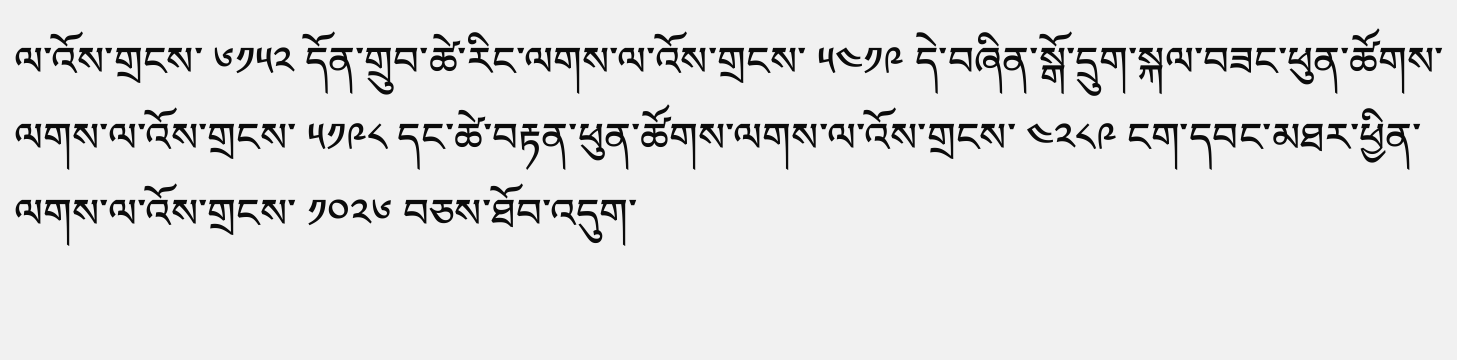ལ་འོས་གྲངས་ ༦༡༥༢ དོན་གྲུབ་ཚེ་རིང་ལགས་ལ་འོས་གྲངས་ ༥༤༡༩ དེ་བཞིན་སྒོ་དྲུག་སྐལ་བཟང་ཕུན་ཚོགས་ལགས་ལ་འོས་གྲངས་ ༥༡༩༨ དང་ཚེ་བརྟན་ཕུན་ཚོགས་ལགས་ལ་འོས་གྲངས་ ༤༢༨༩ ངག་དབང་མཐར་ཕྱིན་ལགས་ལ་འོས་གྲངས་ ༡༠༢༦ བཅས་ཐོབ་འདུག་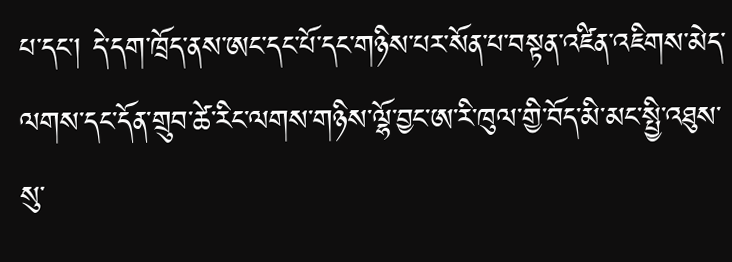པ་དང་། དེ་དག་ཁྲོད་ནས་ཨང་དང་པོ་དང་གཉིས་པར་སོན་པ་བསྟན་འཛིན་འཇིགས་མེད་ལགས་དང་དོན་གྲུབ་ཚེ་རིང་ལགས་གཉིས་ལྷོ་བྱང་ཨ་རི་ཁུལ་གྱི་བོད་མི་མང་སྤྱི་འཐུས་སུ་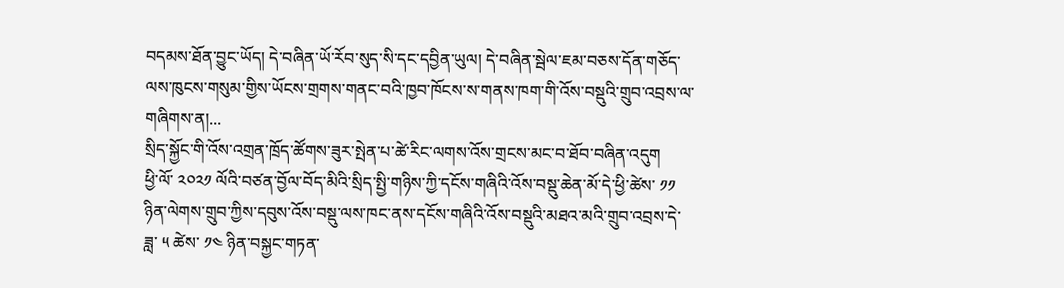བདམས་ཐོན་བྱུང་ཡོད། དེ་བཞིན་ཡོ་རོབ་སུད་སི་དང་དབྱིན་ཡུལ། དེ་བཞིན་སྦེལ་ཇམ་བཅས་དོན་གཅོད་ལས་ཁུངས་གསུམ་གྱིས་ཡོངས་གྲགས་གནང་བའི་ཁྱབ་ཁོངས་ས་གནས་ཁག་གི་འོས་བསྡུའི་གྲུབ་འབྲས་ལ་གཞིགས་ན།...
སྲིད་སྐྱོང་གི་འོས་འགྲན་ཁྲོད་ཚོགས་ཟུར་སྤེན་པ་ཚེ་རིང་ལགས་འོས་གྲངས་མང་བ་ཐོབ་བཞིན་འདུག
ཕྱི་ལོ་ ༢༠༢༡ ལོའི་བཙན་བྱོལ་བོད་མིའི་སྲིད་སྤྱི་གཉིས་ཀྱི་དངོས་གཞིའི་འོས་བསྡུ་ཆེན་མོ་དེ་ཕྱི་ཚེས་ ༡༡ ཉིན་ལེགས་གྲུབ་ཀྱིས་དབུས་འོས་བསྡུ་ལས་ཁང་ནས་དངོས་གཞིའི་འོས་བསྡུའི་མཐའ་མའི་གྲུབ་འབྲས་དེ་ཟླ་ ༥ ཚེས་ ༡༤ ཉིན་བསྐྱང་གཏན་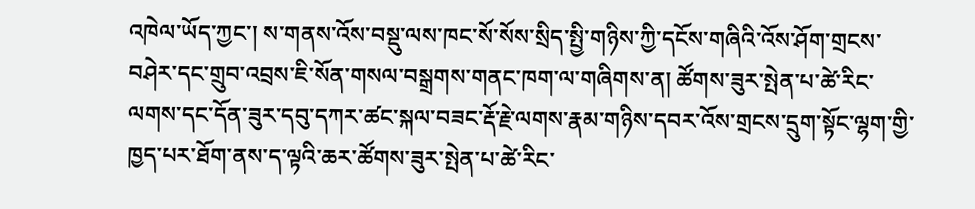འཁེལ་ཡོད་ཀྱང་། ས་གནས་འོས་བསྡུ་ལས་ཁང་སོ་སོས་སྲིད་སྤྱི་གཉིས་ཀྱི་དངོས་གཞིའི་འོས་ཤོག་གྲངས་བཤེར་དང་གྲུབ་འབྲས་ཇི་སོན་གསལ་བསྒྲགས་གནང་ཁག་ལ་གཞིགས་ན། ཚོགས་ཟུར་སྤེན་པ་ཚེ་རིང་ལགས་དང་དོན་ཟུར་དབུ་དཀར་ཚང་སྐལ་བཟང་རྡོ་རྗེ་ལགས་རྣམ་གཉིས་དབར་འོས་གྲངས་དྲུག་སྟོང་ལྷག་གྱི་ཁྱད་པར་ཐོག་ནས་ད་ལྟའི་ཆར་ཚོགས་ཟུར་སྤེན་པ་ཚེ་རིང་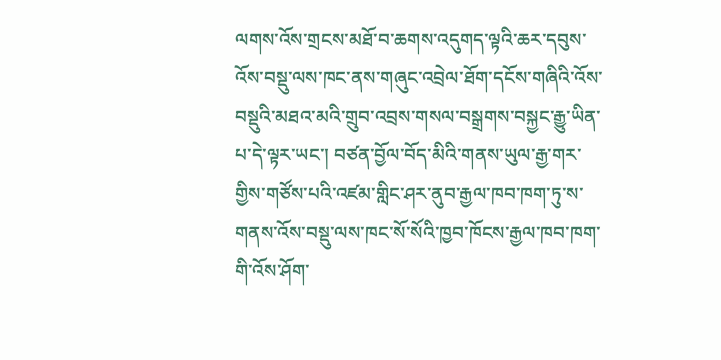ལགས་འོས་གྲངས་མཐོ་བ་ཆགས་འདུགད་ལྟའི་ཆར་དབུས་འོས་བསྡུ་ལས་ཁང་ནས་གཞུང་འབྲེལ་ཐོག་དངོས་གཞིའི་འོས་བསྡུའི་མཐའ་མའི་གྲུབ་འབྲས་གསལ་བསྒྲགས་བསྐྱང་རྒྱུ་ཡིན་པ་དེ་ལྟར་ཡང་། བཙན་བྱོལ་བོད་མིའི་གནས་ཡུལ་རྒྱ་གར་གྱིས་གཙོས་པའི་འཛམ་གླིང་ཤར་ནུབ་རྒྱལ་ཁབ་ཁག་ཏུ་ས་གནས་འོས་བསྡུ་ལས་ཁང་སོ་སོའི་ཁྱབ་ཁོངས་རྒྱལ་ཁབ་ཁག་གི་འོས་ཤོག་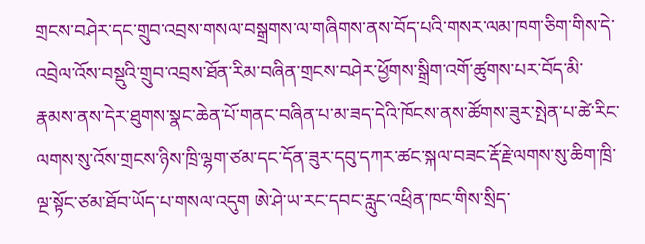གྲངས་བཤེར་དང་གྲུབ་འབྲས་གསལ་བསྒྲགས་ལ་གཞིགས་ནས་བོད་པའི་གསར་ལམ་ཁག་ཅིག་གིས་དེ་འབྲེལ་འོས་བསྡུའི་གྲུབ་འབྲས་ཐོན་རིམ་བཞིན་གྲངས་བཤེར་ཕྱོགས་སྒྲིག་འགོ་ཚུགས་པར་བོད་མི་རྣམས་ནས་དེར་ཐུགས་སྣང་ཆེན་པོ་གནང་བཞིན་པ་མ་ཟད་དེའི་ཁོངས་ནས་ཚོགས་ཟུར་སྤེན་པ་ཚེ་རིང་ལགས་སུ་འོས་གྲངས་ཉིས་ཁྲི་ལྷག་ཙམ་དང་དོན་ཟུར་དབུ་དཀར་ཚང་སྐལ་བཟང་རྡོ་རྗེ་ལགས་སུ་ཆིག་ཁྲི་ལྔ་སྟོང་ཙམ་ཐོབ་ཡོད་པ་གསལ་འདུག ཨེ་ཤེ་ཡ་རང་དབང་རླུང་འཕྲིན་ཁང་གིས་སྲིད་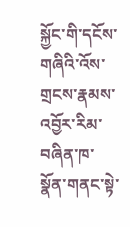སྐྱོང་གི་དངོས་གཞིའི་འོས་གྲངས་རྣམས་འབྱོར་རིམ་བཞིན་ཁ་སྣོན་གནང་སྟེ་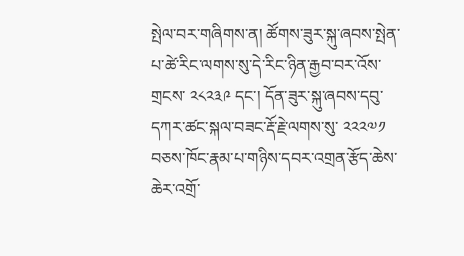སྤེལ་བར་གཞིགས་ན། ཚོགས་ཟུར་སྐུ་ཞབས་སྤེན་པ་ཚེ་རིང་ལགས་སུ་དེ་རིང་ཉིན་རྒྱབ་བར་འོས་གྲངས་ ༢༨༢༣༩ དང་། དོན་ཟུར་སྐུ་ཞབས་དབུ་དཀར་ཚང་སྐལ་བཟང་རྡོ་རྗེ་ལགས་སུ་ ༢༢༢༧༡ བཅས་ཁོང་རྣམ་པ་གཉིས་དབར་འགྲན་རྩོད་ཆེས་ཆེར་འགྲོ་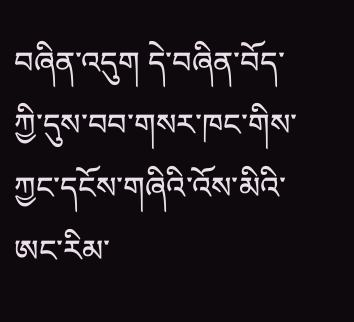བཞིན་འདུག དེ་བཞིན་བོད་ཀྱི་དུས་བབ་གསར་ཁང་གིས་ཀྱང་དངོས་གཞིའི་འོས་མིའི་ཨང་རིམ་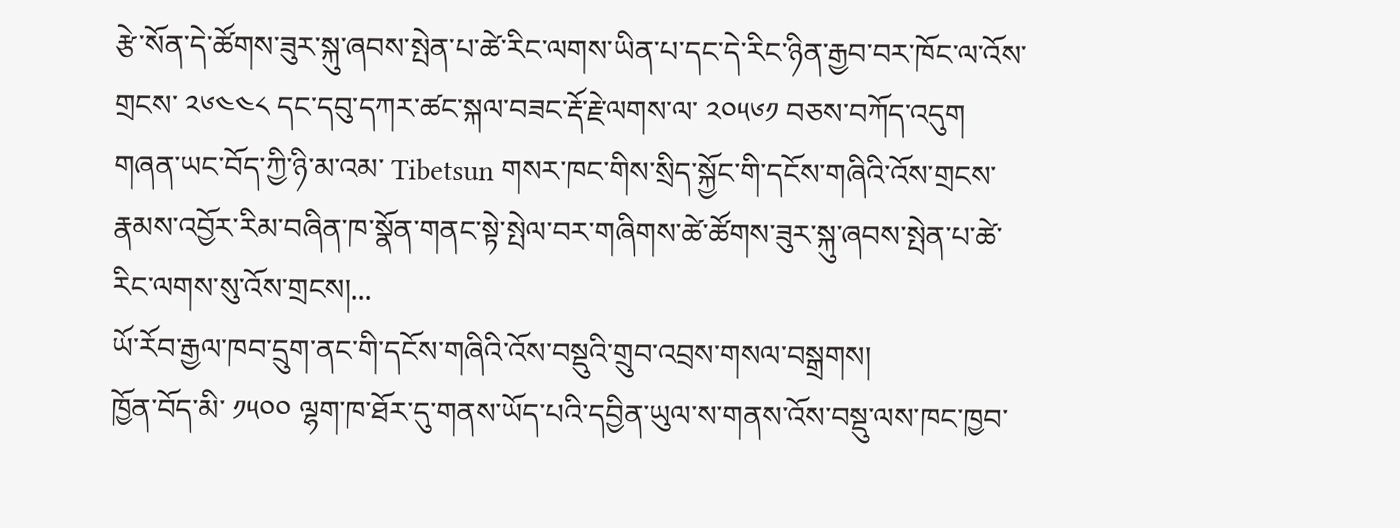རྩེ་སོན་དེ་ཚོགས་ཟུར་སྐུ་ཞབས་སྤེན་པ་ཚེ་རིང་ལགས་ཡིན་པ་དང་དེ་རིང་ཉིན་རྒྱབ་བར་ཁོང་ལ་འོས་གྲངས་ ༢༦༤༤༨ དང་དབུ་དཀར་ཚང་སྐལ་བཟང་རྡོ་རྗེ་ལགས་ལ་ ༢༠༥༦༡ བཅས་བཀོད་འདུག གཞན་ཡང་བོད་ཀྱི་ཉི་མ་འམ་ Tibetsun གསར་ཁང་གིས་སྲིད་སྐྱོང་གི་དངོས་གཞིའི་འོས་གྲངས་རྣམས་འབྱོར་རིམ་བཞིན་ཁ་སྣོན་གནང་སྟེ་སྤེལ་བར་གཞིགས་ཚེ་ཚོགས་ཟུར་སྐུ་ཞབས་སྤེན་པ་ཚེ་རིང་ལགས་སུ་འོས་གྲངས།...
ཡོ་རོབ་རྒྱལ་ཁབ་དྲུག་ནང་གི་དངོས་གཞིའི་འོས་བསྡུའི་གྲུབ་འབྲས་གསལ་བསྒྲགས།
ཁྱོན་བོད་མི་ ༡༥༠༠ ལྷག་ཁ་ཐོར་དུ་གནས་ཡོད་པའི་དབྱིན་ཡུལ་ས་གནས་འོས་བསྡུ་ལས་ཁང་ཁྱབ་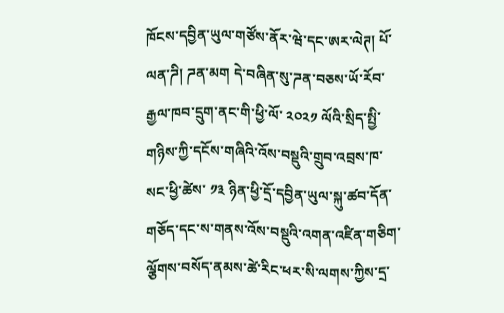ཁོངས་དབྱིན་ཡུལ་གཙོས་ནོར་ཝེ་དང་ཨར་ལེཊ། པོ་ལན་ཌི། ཌན་མག དེ་བཞིན་སུ་ཌན་བཅས་ཡོ་རོབ་རྒྱལ་ཁབ་དྲུག་ནང་གི་ཕྱི་ལོ་ ༢༠༢༡ ལོའི་སྲིད་སྤྱི་གཉིས་ཀྱི་དངོས་གཞིའི་འོས་བསྡུའི་གྲུབ་འབྲས་ཁ་སང་ཕྱི་ཚེས་ ༡༣ ཉིན་ཕྱི་དྲོ་དབྱིན་ཡུལ་སྐུ་ཚབ་དོན་གཅོད་དང་ས་གནས་འོས་བསྡུའི་འགན་འཛིན་གཅིག་ལྕོགས་བསོད་ནམས་ཚེ་རིང་ཕར་སི་ལགས་ཀྱིས་དྲ་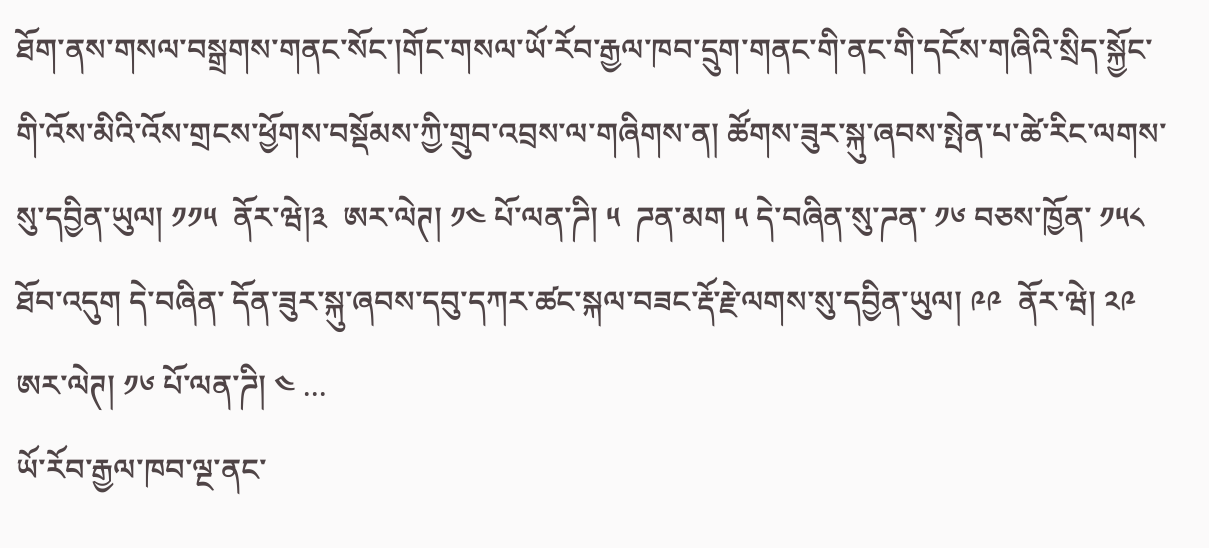ཐོག་ནས་གསལ་བསྒྲགས་གནང་སོང་།གོང་གསལ་ཡོ་རོབ་རྒྱལ་ཁབ་དྲུག་གནང་གི་ནང་གི་དངོས་གཞིའི་སྲིད་སྐྱོང་གི་འོས་མིའི་འོས་གྲངས་ཕྱོགས་བསྡོམས་ཀྱི་གྲུབ་འབྲས་ལ་གཞིགས་ན། ཚོགས་ཟུར་སྐུ་ཞབས་སྤེན་པ་ཚེ་རིང་ལགས་སུ་དབྱིན་ཡུལ། ༡༡༥  ནོར་ཝེ།༣  ཨར་ལེཊ། ༡༤ པོ་ལན་ཌི། ༥  ཌན་མག ༥ དེ་བཞིན་སུ་ཌན་ ༡༦ བཅས་ཁྱོན་ ༡༥༨ ཐོབ་འདུག དེ་བཞིན་ དོན་ཟུར་སྐུ་ཞབས་དབུ་དཀར་ཚང་སྐལ་བཟང་རྡོ་རྗེ་ལགས་སུ་དབྱིན་ཡུལ། ༩༩  ནོར་ཝེ། ༢༩  ཨར་ལེཊ། ༡༦ པོ་ལན་ཌི། ༤ ...
ཡོ་རོབ་རྒྱལ་ཁབ་ལྔ་ནང་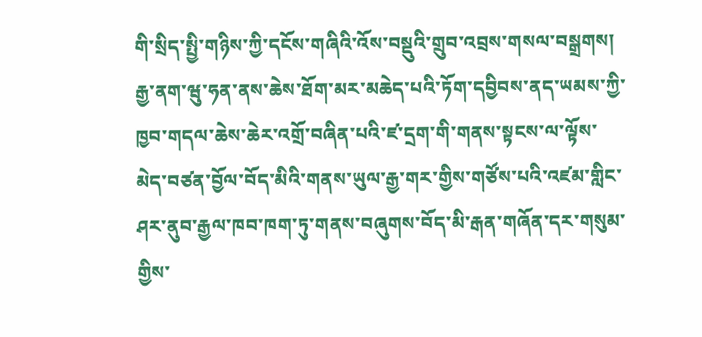གི་སྲིད་སྤྱི་གཉིས་ཀྱི་དངོས་གཞིའི་འོས་བསྡུའི་གྲུབ་འབྲས་གསལ་བསྒྲགས།
རྒྱ་ནག་ཝུ་ཧན་ནས་ཆེས་ཐོག་མར་མཆེད་པའི་ཏོག་དབྱིབས་ནད་ཡམས་ཀྱི་ཁྱབ་གདལ་ཆེས་ཆེར་འགྲོ་བཞིན་པའི་ཛ་དྲག་གི་གནས་སྟངས་ལ་ལྟོས་མེད་བཙན་བྱོལ་བོད་མིའི་གནས་ཡུལ་རྒྱ་གར་གྱིས་གཙོས་པའི་འཛམ་གླིང་ཤར་ནུབ་རྒྱལ་ཁབ་ཁག་ཏུ་གནས་བཞུགས་བོད་མི་རྒན་གཞོན་དར་གསུམ་གྱིས་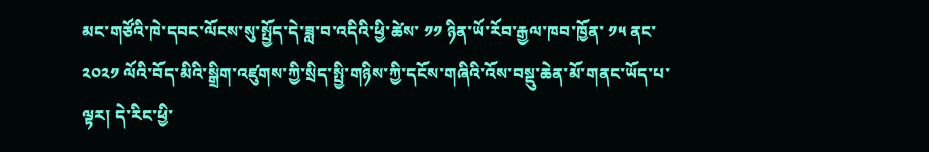མང་གཙོའི་ཁེ་དབང་ལོངས་སུ་སྤྱོད་དེ་ཟླ་བ་འདིའི་ཕྱི་ཚེས་ ༡༡ ཉིན་ཡོ་རོབ་རྒྱལ་ཁབ་ཁྱོན་ ༡༥ ནང་ ༢༠༢༡ ལོའི་བོད་མིའི་སྒྲིག་འཛུགས་ཀྱི་སྲིད་སྤྱི་གཉིས་ཀྱི་དངོས་གཞིའི་འོས་བསྡུ་ཆེན་མོ་གནང་ཡོད་པ་ལྟར། དེ་རིང་ཕྱི་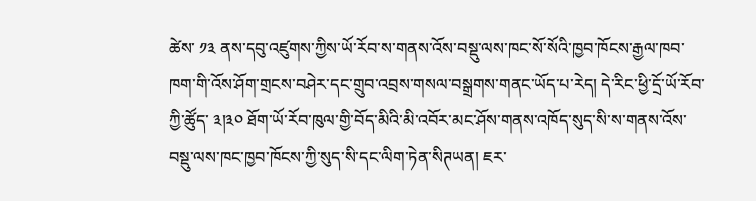ཚེས་ ༡༣ ནས་དབུ་འཛུགས་ཀྱིས་ཡོ་རོབ་ས་གནས་འོས་བསྡུ་ལས་ཁང་སོ་སོའི་ཁྱབ་ཁོངས་རྒྱལ་ཁབ་ཁག་གི་འོས་ཤོག་གྲངས་བཤེར་དང་གྲུབ་འབྲས་གསལ་བསྒྲགས་གནང་ཡོད་པ་རེད། དེ་རིང་ཕྱི་དྲོ་ཡོ་རོབ་ཀྱི་ཚོུད་ ༣།༣༠ ཐོག་ཡོ་རོབ་ཁུལ་གྱི་བོད་མིའི་མི་འབོར་མང་ཤོས་གནས་འཁོད་སུད་སི་ས་གནས་འོས་བསྡུ་ལས་ཁང་ཁྱབ་ཁོངས་ཀྱི་སུད་སི་དང་ལིག་ཏེན་སིཊཡན། ཇར་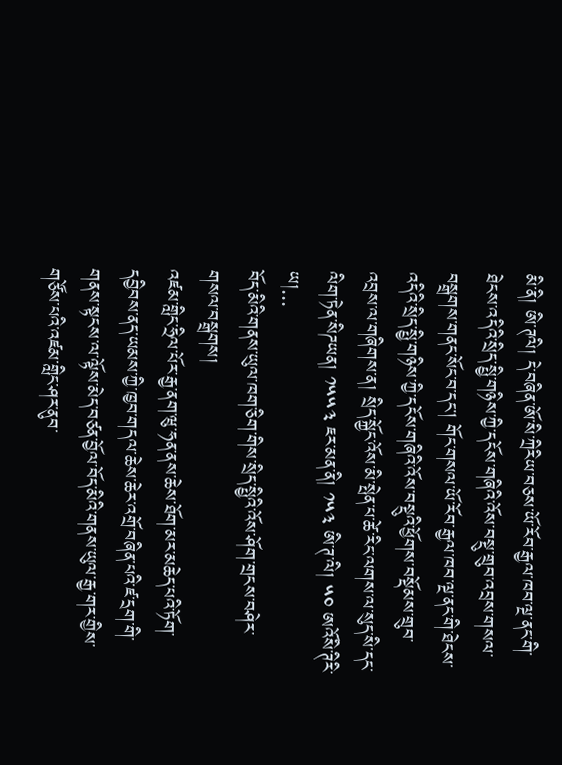མི་ནི། ཨི་ཊལི། དེ་བཞིན་ཨོ་སི་ཀྲིརིཡ་བཅས་ཡོ་རོབ་རྒྱལ་ཁབ་ལྔ་ནང་གི་ཐེངས་འདིའི་སྲིད་སྤྱི་གཉིས་ཀྱི་དངོས་གཞིའི་འོས་བསྡུ་གྲུབ་འབྲས་གསལ་བསྒྲགས་གནང་སོང་བ་དང། གོང་གསལ་ཡོ་རོབ་རྒྱལ་ཁབ་ལྔ་ནང་གི་ཐེངས་འདིའི་སྲིད་སྤྱི་གཉིས་ཀྱི་དངོས་གཞིའི་འོས་བསྡུའི་ཕྱོགས་བསྡོམས་གྲུབ་འབྲས་ལ་གཞིགས་ན། སྲིད་སྐྱོང་འོས་མི་སྤེན་པ་ཚེ་རིང་ལགས་ལ་སུད་སི་དང་ལིག་ཏེན་སིཌཡན། ༡༥༥༣ ཇར་མན་ནི། ༡༥༣ ཨི་ཊ་ལི། ༥༠ ཨའོསི་ཊིརི་ཡ།...
བོད་མིའི་གནས་ཡུལ་ཁག་ཅིག་གིས་སྲིད་སྤྱིའི་འོས་ཤོག་གྲངས་བཤེར་གསལ་བསྒྲགས།
འཛམ་གླིང་ཧྲིལ་པོར་རྒྱ་ནག་ཝུ་ཧན་ནས་ཆེས་ཐོག་མར་མཆེད་པའི་ཏོག་དབྱིབས་ནད་ཡམས་ཀྱི་ཁྱབ་གདལ་ཆེས་ཆེར་འགྲོ་བཞིན་པའི་ཛ་དྲག་གི་གནས་སྟངས་ལ་ལྟོས་མེད་བཙན་བྱོལ་བོད་མིའི་གནས་ཡུལ་རྒྱ་གར་གྱིས་གཙོས་པའི་འཛམ་གླིང་ཤར་ནུབ་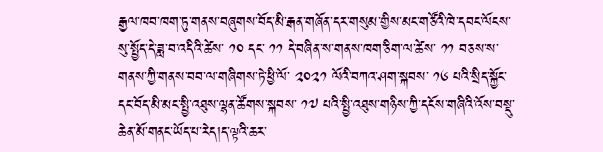རྒྱལ་ཁབ་ཁག་ཏུ་གནས་བཞུགས་བོད་མི་རྒན་གཞོན་དར་གསུམ་གྱིས་མང་གཙོའི་ཁེ་དབང་ལོངས་སུ་སྤྱོད་དེ་ཟླ་བ་འདིའི་ཚེས་ ༡༠ དང་ ༡༡ དེ་བཞིན་ས་གནས་ཁག་ཅིག་ལ་ཚེས་ ༡༡ བཅས་ས་གནས་ཀྱི་གནས་བབ་ལ་གཞིགས་ཏེ་ཕྱི་ལོ་ ༢༠༢༡ ལོའི་བཀའ་ཤག་སྐབས་ ༡༦ པའི་སྲིད་སྐྱོང་དང་བོད་མི་མང་སྤྱི་འཐུས་ལྷན་ཚོགས་སྐབས་ ༡༧ པའི་སྤྱི་འཐུས་གཉིས་ཀྱི་དངོས་གཞིའི་འོས་བསྡུ་ཆེན་མོ་གནང་ཡོད་པ་རེད།ད་ལྟའི་ཆར་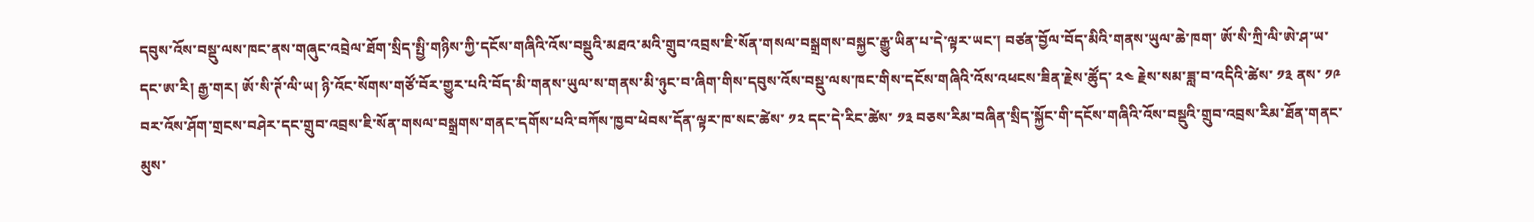དབུས་འོས་བསྡུ་ལས་ཁང་ནས་གཞུང་འབྲེལ་ཐོག་སྲིད་སྤྱི་གཉིས་ཀྱི་དངོས་གཞིའི་འོས་བསྡུའི་མཐའ་མའི་གྲུབ་འབྲས་ཇི་སོན་གསལ་བསྒྲགས་བསྐྱང་རྒྱུ་ཡིན་པ་དེ་ལྟར་ཡང་། བཙན་བྱོལ་བོད་མིའི་གནས་ཡུལ་ཆེ་ཁག་ ཨོ་སི་ཀྲི་ལི་ཨེ་ཤ་ཡ་དང་ཨ་རི། རྒྱ་གར། ཨོ་སི་ཊོ་ལི་ཡ། ཉི་འོང་སོགས་གཙོ་བོར་གྱུར་པའི་བོད་མི་གནས་ཡུལ་ས་གནས་མི་ཉུང་བ་ཞིག་གིས་དབུས་འོས་བསྡུ་ལས་ཁང་གིས་དངོས་གཞིའི་འོས་འཕངས་ཟིན་རྗེས་ཚོུད་ ༢༤ རྗེས་སམ་ཟླ་བ་འདིའི་ཚེས་ ༡༣ ནས་ ༡༩ བར་འོས་ཤོག་གྲངས་བཤེར་དང་གྲུབ་འབྲས་ཇི་སོན་གསལ་བསྒྲགས་གནང་དགོས་པའི་བཀོས་ཁྱབ་ཕེབས་དོན་ལྟར་ཁ་སང་ཚེས་ ༡༢ དང་དེ་རིང་ཚེས་ ༡༣ བཅས་རིམ་བཞིན་སྲིད་སྐྱོང་གི་དངོས་གཞིའི་འོས་བསྡུའི་གྲུབ་འབྲས་རིམ་ཐོན་གནང་མུས་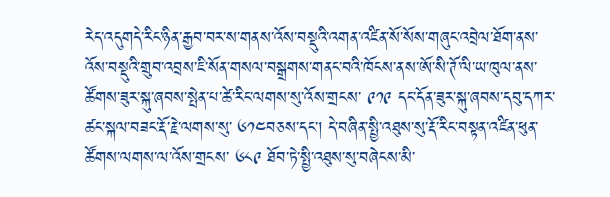རེད་འདུགདེ་རིང་ཉིན་རྒྱབ་བར་ས་གནས་འོས་བསྡུའི་འགན་འཛིན་སོ་སོས་གཞུང་འབྲེལ་ཐོག་ནས་འོས་བསྡུའི་གྲུབ་འབྲས་ཇི་སོན་གསལ་བསྒྲགས་གནང་བའི་ཁོངས་ནས་ཨོ་སི་ཊོ་ལི་ཡ་ཁུལ་ནས་ཚོགས་ཟུར་སྐུ་ཞབས་སྤེན་པ་ཚེ་རིང་ལགས་སུ་འོས་གྲངས་ ༩༡༩ དང་དོན་ཟུར་སྐུ་ཞབས་དབུ་དཀར་ཚང་སྐལ་བཟང་རྡོ་རྗེ་ལགས་སུ་ ༦༡༤བཅས་དང་། དེ་བཞིན་སྤྱི་འཐུས་སུ་རྡོ་རིང་བསྟན་འཛིན་ཕུན་ཚོགས་ལགས་ལ་འོས་གྲངས་ ༦༨༩ ཐོབ་ཏེ་སྤྱི་འཐུས་སུ་བཞེངས་མི་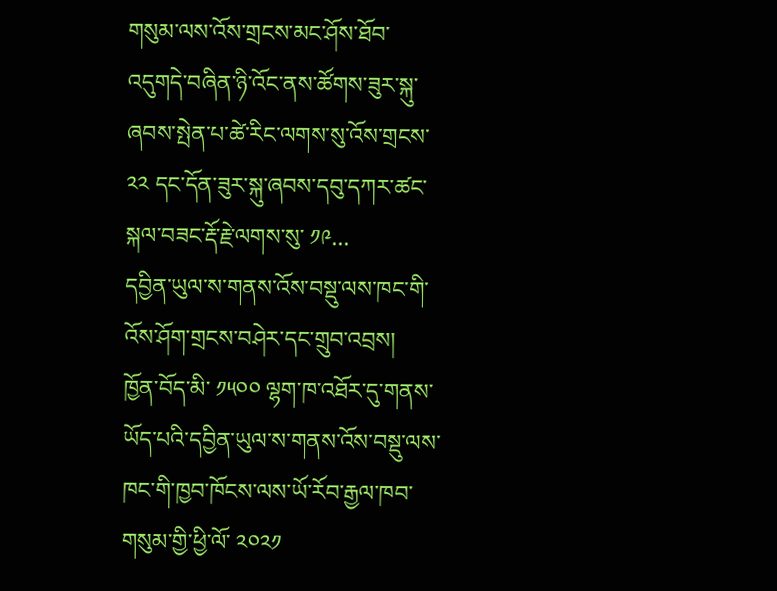གསུམ་ལས་འོས་གྲངས་མང་ཤོས་ཐོབ་འདུགདེ་བཞིན་ཉི་འོང་ནས་ཚོགས་ཟུར་སྐུ་ཞབས་སྤེན་པ་ཚེ་རིང་ལགས་སུ་འོས་གྲངས་ ༢༢ དང་དོན་ཟུར་སྐུ་ཞབས་དབུ་དཀར་ཚང་སྐལ་བཟང་རྡོ་རྗེ་ལགས་སུ་ ༡༩...
དབྱིན་ཡུལ་ས་གནས་འོས་བསྡུ་ལས་ཁང་གི་འོས་ཤོག་གྲངས་བཤེར་དང་གྲུབ་འབྲས།
ཁྱོན་བོད་མི་ ༡༥༠༠ ལྷག་ཁ་འཐོར་དུ་གནས་ཡོད་པའི་དབྱིན་ཡུལ་ས་གནས་འོས་བསྡུ་ལས་ཁང་གི་ཁྱབ་ཁོངས་ལས་ཡོ་རོབ་རྒྱལ་ཁབ་གསུམ་གྱི་ཕྱི་ལོ་ ༢༠༢༡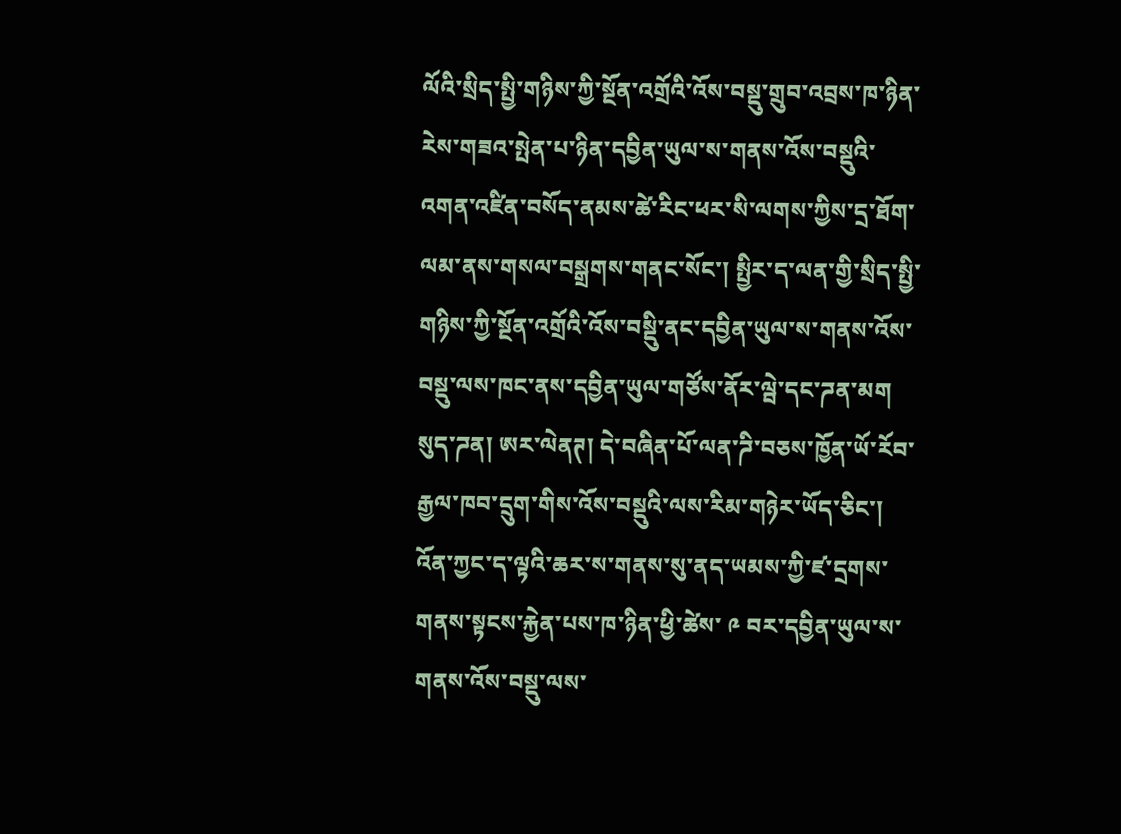ལོའི་སྲིད་སྤྱི་གཉིས་ཀྱི་སྔོན་འགྲོའི་འོས་བསྡུ་གྲུབ་འབྲས་ཁ་ཉིན་རེས་གཟའ་སྤེན་པ་ཉིན་དབྱིན་ཡུལ་ས་གནས་འོས་བསྡུའི་འགན་འཛིན་བསོད་ནམས་ཚེ་རིང་ཕར་སི་ལགས་ཀྱིས་དྲ་ཐོག་ལམ་ནས་གསལ་བསྒྲགས་གནང་སོང་། སྤྱིར་ད་ལན་གྱི་སྲིད་སྤྱི་གཉིས་ཀྱི་སྔོན་འགྲོའི་འོས་བསྡིུ་ནང་དབྱིན་ཡུལ་ས་གནས་འོས་བསྡུ་ལས་ཁང་ནས་དབྱིན་ཡུལ་གཙོས་ནོར་ལྦེ་དང་ཌན་མག སུད་ཌན། ཨར་ལེནཊ། དེ་བཞིན་པོ་ལན་ཌི་བཅས་ཁྱོན་ཡོ་རོབ་རྒྱལ་ཁབ་དྲུག་གིས་འོས་བསྡུའི་ལས་རིམ་གཉེར་ཡོད་ཅིང་། འོན་ཀྱང་ད་ལྟའི་ཆར་ས་གནས་སུ་ནད་ཡམས་ཀྱི་ཛ་དྲགས་གནས་སྟངས་རྐྱེན་པས་ཁ་ཉིན་ཕྱི་ཚེས་ ༩ བར་དབྱིན་ཡུལ་ས་གནས་འོས་བསྡུ་ལས་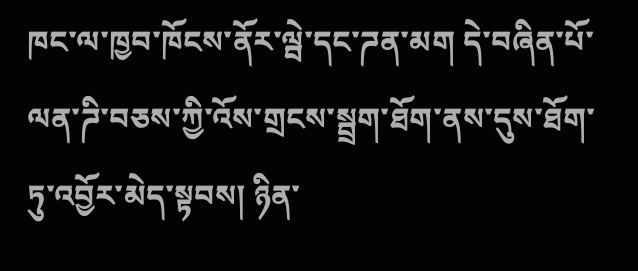ཁང་ལ་ཁྱབ་ཁོངས་ནོར་ལྦེ་དང་ཌན་མག དེ་བཞིན་པོ་ལན་ཌི་བཅས་ཀྱི་འོས་གྲངས་སྦྲག་ཐོག་ནས་དུས་ཐོག་ཏུ་འབྱོར་མེད་སྟབས། ཉིན་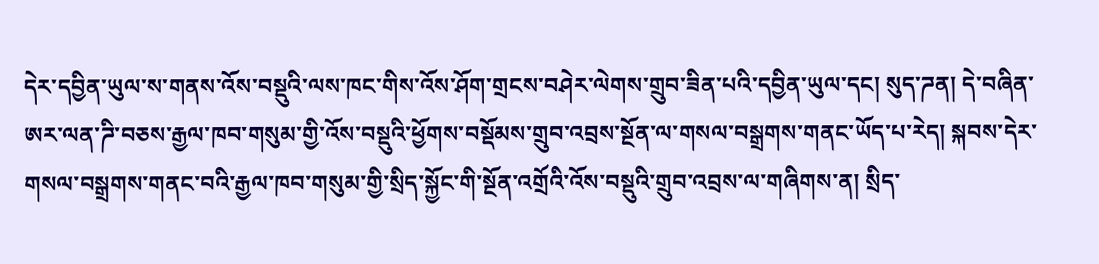དེར་དབྱིན་ཡུལ་ས་གནས་འོས་བསྡུའི་ལས་ཁང་གིས་འོས་ཤོག་གྲངས་བཤེར་ལེགས་གྲུབ་ཟིན་པའི་དབྱིན་ཡུལ་དང། སུད་ཌན། དེ་བཞིན་ཨར་ལན་ཌི་བཅས་རྒྱལ་ཁབ་གསུམ་གྱི་འོས་བསྡུའི་ཕྱོགས་བསྡོམས་གྲུབ་འབྲས་སྔོན་ལ་གསལ་བསྒྲགས་གནང་ཡོད་པ་རེད། སྐབས་དེར་གསལ་བསྒྲགས་གནང་བའི་རྒྱལ་ཁབ་གསུམ་གྱི་སྲིད་སྐྱོང་གི་སྔོན་འགྲོའི་འོས་བསྡུའི་གྲུབ་འབྲས་ལ་གཞིགས་ན། སྲིད་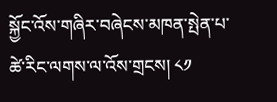སྐྱོང་འོས་གཞིར་བཞེངས་མཁན་སྤེན་པ་ཚེ་རིང་ལགས་ལ་འོས་གྲངས། ༨༡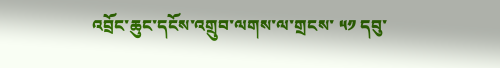འབྲོང་ཆུང་དངོས་འགྲུབ་ལགས་ལ་གྲངས་ ༥༡ དབུ་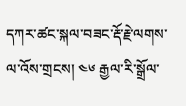དཀར་ཚང་སྐལ་བཟང་རྡོ་རྗེ་ལགས་ལ་འོས་གྲངས། ༤༦ རྒྱལ་རི་སྒྲོལ་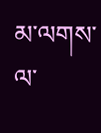མ་ལགས་ལ་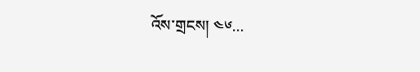འོས་གྲངས། ༤༦...